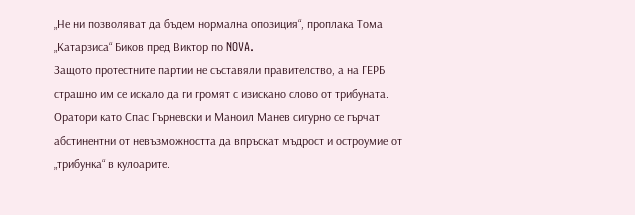„Не ни позволяват да бъдем нормална опозиция“, проплака Тома „Катарзиса“ Биков пред Виктор по NOVA.
Защото протестните партии не съставяли правителство, а на ГЕРБ страшно им се искало да ги громят с изискано слово от трибуната.
Оратори като Спас Гърневски и Маноил Манев сигурно се гърчат абстинентни от невъзможността да впръскат мъдрост и остроумие от „трибунка“ в кулоарите.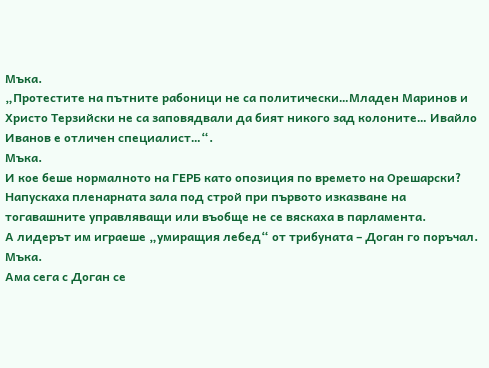Мъка.
„Протестите на пътните рабоници не са политически…Младен Маринов и Христо Терзийски не са заповядвали да бият никого зад колоните… Ивайло Иванов е отличен специалист…“.
Мъка.
И кое беше нормалното на ГЕРБ като опозиция по времето на Орешарски?
Напускаха пленарната зала под строй при първото изказване на тогавашните управляващи или въобще не се вяскаха в парламента.
А лидерът им играеше „умиращия лебед“ от трибуната – Доган го поръчал.
Мъка.
Ама сега с Доган се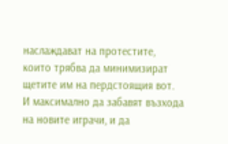наслаждават на протестите, които трябва да минимизират щетите им на пердстоящия вот.
И максимално да забавят възхода на новите играчи, и да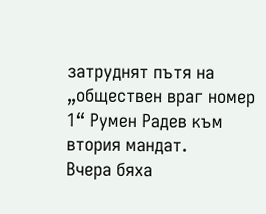затруднят пътя на „обществен враг номер 1“ Румен Радев към втория мандат.
Вчера бяха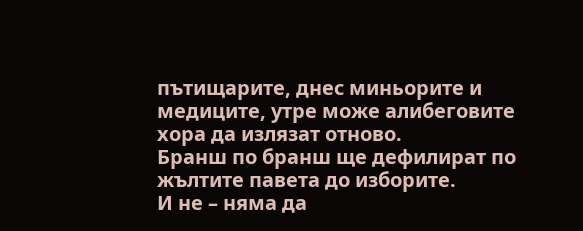пътищарите, днес миньорите и медиците, утре може алибеговите хора да излязат отново.
Бранш по бранш ще дефилират по жълтите павета до изборите.
И не – няма да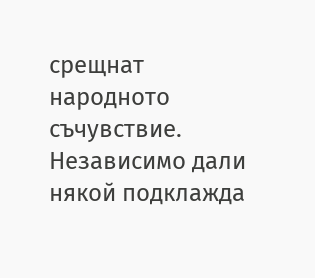срещнат народното съчувствие.
Независимо дали някой подклажда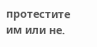протестите им или не.